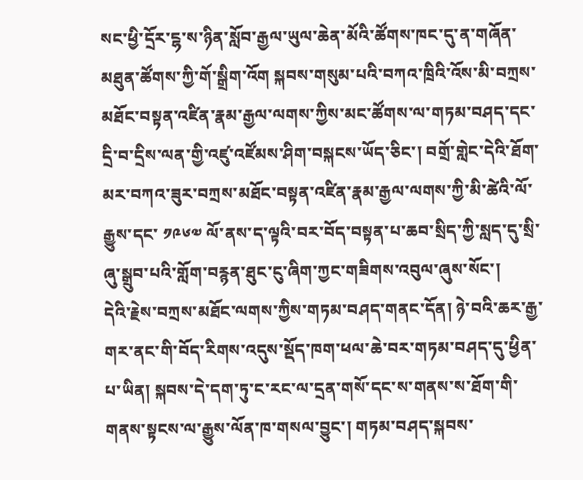སང་ཕྱི་དྲོར་ངྷ་ས་ཉིན་སློབ་རྒྱལ་ཡུལ་ཆེན་མོའི་ཚོགས་ཁང་དུ་ན་གཞོན་མཐུན་ཚོགས་ཀྱི་གོ་སྒྲིག་འོག སྐབས་གསུམ་པའི་བཀའ་ཁྲིའི་འོས་མི་བཀྲས་མཐོང་བསྟན་འཛིན་རྣམ་རྒྱལ་ལགས་ཀྱིས་མང་ཚོགས་ལ་གཏམ་བཤད་དང་དྲི་བ་དྲིས་ལན་གྱི་འཛུ་འཛོམས་ཤིག་བསྐངས་ཡོད་ཅིང་། བགྲོ་གླེང་དེའི་ཐོག་མར་བཀའ་ཟུར་བཀྲས་མཐོང་བསྟན་འཛིན་རྣམ་རྒྱལ་ལགས་ཀྱི་མི་ཚེའི་ལོ་རྒྱུས་དང་ ༡༩༦༧ ལོ་ནས་ད་ལྟའི་བར་བོད་བསྟན་པ་ཆབ་སྲིད་ཀྱི་སླད་དུ་སྲི་ཞུ་སྒྲུབ་པའི་གློག་བརྙན་ཐུང་ངུ་ཞིག་ཀྱང་གཟིགས་འབུལ་ཞུས་སོང་།
དེའི་རྗེས་བཀྲས་མཐོང་ལགས་ཀྱིས་གཏམ་བཤད་གནང་དོན། ཉེ་བའི་ཆར་རྒྱ་གར་ནང་གི་བོད་རིགས་འདུས་སྡོད་ཁག་ཕལ་ཆེ་བར་གཏམ་བཤད་དུ་ཕྱིན་པ་ཡིན། སྐབས་དེ་དག་ཏུ་ང་རང་ལ་དྲན་གསོ་དང་ས་གནས་ས་ཐོག་གི་གནས་སྟངས་ལ་རྒྱུས་ལོན་ཁ་གསལ་བྱུང་། གཏམ་བཤད་སྐབས་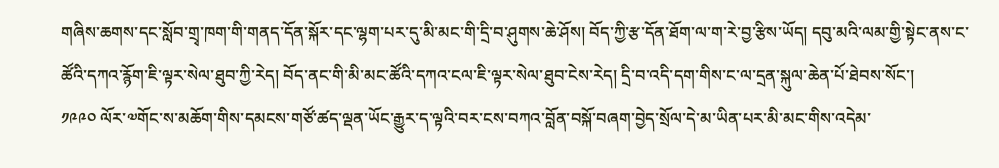གཞིས་ཆགས་དང་སློབ་གྲྭ་ཁག་གི་གནད་དོན་སྐོར་དང་ལྷག་པར་དུ་མི་མང་གི་དྲི་བ་ཤུགས་ཆེ་ཤོས། བོད་ཀྱི་རྩ་དོན་ཐོག་ལ་ག་རེ་བྱ་རྩིས་ཡོད། དབུ་མའི་ལམ་གྱི་སྟེང་ནས་ང་ཚོའི་དཀའ་རྙོག་ཇི་ལྟར་སེལ་ཐུབ་ཀྱི་རེད། བོད་ནང་གི་མི་མང་ཚོའི་དཀའ་ངལ་ཇི་ལྟར་སེལ་ཐུབ་ངེས་རེད། དྲི་བ་འདི་དག་གིས་ང་ལ་དྲན་སྐུལ་ཆེན་པོ་ཐེབས་སོང་།
༡༩༩༠ ལོར་༧གོང་ས་མཆོག་གིས་དམངས་གཙོ་ཚད་ལྡན་ཡོང་རྒྱུར་ད་ལྟའི་བར་ངས་བཀའ་བློན་བསྐོ་བཞག་བྱེད་སྲོལ་དེ་མ་ཡིན་པར་མི་མང་གིས་འདེམ་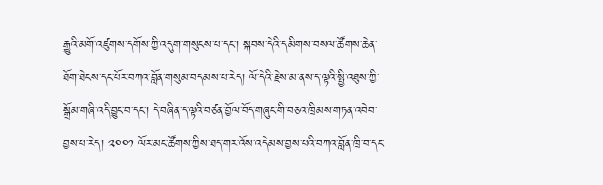རྒྱུའི་མགོ་འཛུགས་དགོས་ཀྱི་འདུག་གསུངས་པ་དང་། སྐབས་དེའི་དམིགས་བསལ་ཚོགས་ཆེན་ཐོག་ཐེངས་དང་པོར་བཀའ་བློན་གསུམ་བདམས་པ་རེད། ལོ་དེའི་རྗེས་མ་ནས་ད་ལྟའི་སྤྱི་འཐུས་ཀྱི་སྒྲོམ་གཞི་འདི་བྱུང་བ་དང་། དེ་བཞིན་ད་ལྟའི་བཙན་བྱོལ་བོད་གཞུང་གི་བཅའ་ཁྲིམས་གཏན་འབེབ་བྱས་པ་རེད། ༢༠༠༡ ལོར་མང་ཚོགས་ཀྱིས་ཐད་གར་འོས་འདེམས་བྱས་པའི་བཀའ་བློན་ཁྲི་བ་དང་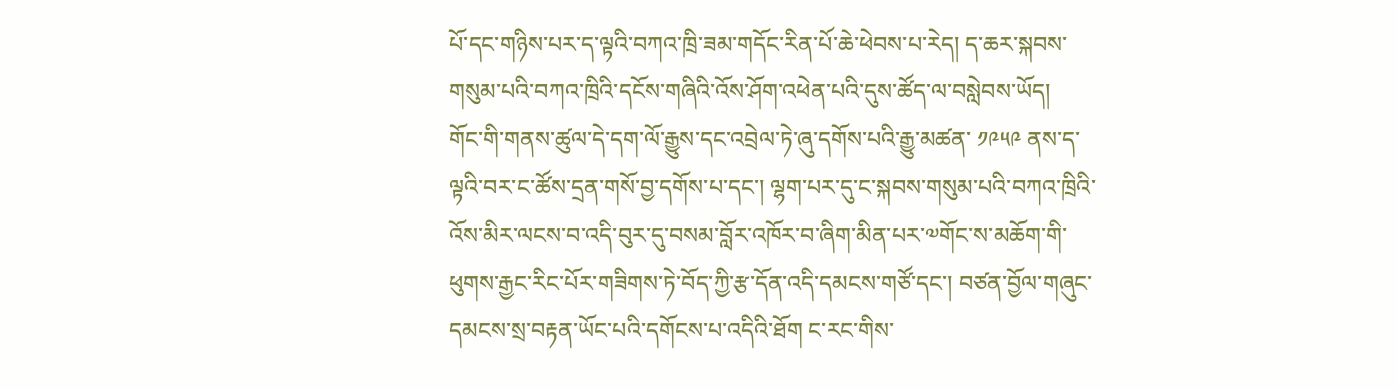པོ་དང་གཉིས་པར་ད་ལྟའི་བཀའ་ཁྲི་ཟམ་གདོང་རིན་པོ་ཆེ་ཕེབས་པ་རེད། ད་ཆར་སྐབས་གསུམ་པའི་བཀའ་ཁྲིའི་དངོས་གཞིའི་འོས་ཤོག་འཕེན་པའི་དུས་ཚོད་ལ་བསླེབས་ཡོད།
གོང་གི་གནས་ཚུལ་དེ་དག་ལོ་རྒྱུས་དང་འབྲེལ་ཏེ་ཞུ་དགོས་པའི་རྒྱུ་མཚན་ ༡༩༥༩ ནས་ད་ལྟའི་བར་ང་ཚོས་དྲན་གསོ་བྱ་དགོས་པ་དང་། ལྷག་པར་དུ་ང་སྐབས་གསུམ་པའི་བཀའ་ཁྲིའི་འོས་མིར་ལངས་བ་འདི་བུར་དུ་བསམ་བློར་འཁོར་བ་ཞིག་མིན་པར་༧གོང་ས་མཆོག་གི་ཕུགས་རྒྱང་རིང་པོར་གཟིགས་ཏེ་བོད་ཀྱི་རྩ་དོན་འདི་དམངས་གཙོ་དང་། བཙན་བྱོལ་གཞུང་དམངས་སྲ་བརྟན་ཡོང་པའི་དགོངས་པ་འདིའི་ཐོག ང་རང་གིས་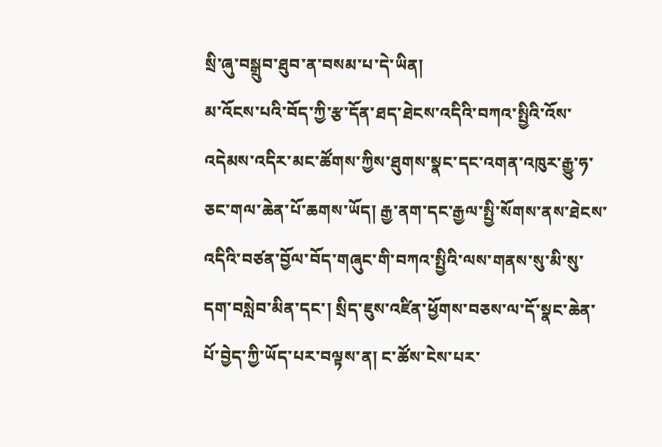སྲི་ཞུ་བསྒྲུབ་ཐུབ་ན་བསམ་པ་དེ་ཡིན།
མ་འོངས་པའི་བོད་ཀྱི་རྩ་དོན་ཐད་ཐེངས་འདིའི་བཀའ་སྤྱིའི་འོས་འདེམས་འདིར་མང་ཚོགས་ཀྱིས་ཐུགས་སྣང་དང་འགན་འཁུར་རྒྱུ་ཧ་ཅང་གལ་ཆེན་པོ་ཆགས་ཡོད། རྒྱ་ནག་དང་རྒྱལ་སྤྱི་སོགས་ནས་ཐེངས་འདིའི་བཙན་བྱོལ་བོད་གཞུང་གི་བཀའ་སྤྱིའི་ལས་གནས་སུ་མི་སུ་དག་བསླེབ་མིན་དང་། སྲིད་ཇུས་འཛིན་ཕྱོགས་བཅས་ལ་དོ་སྣང་ཆེན་པོ་བྱེད་ཀྱི་ཡོད་པར་བལྟས་ན། ང་ཚོས་ངེས་པར་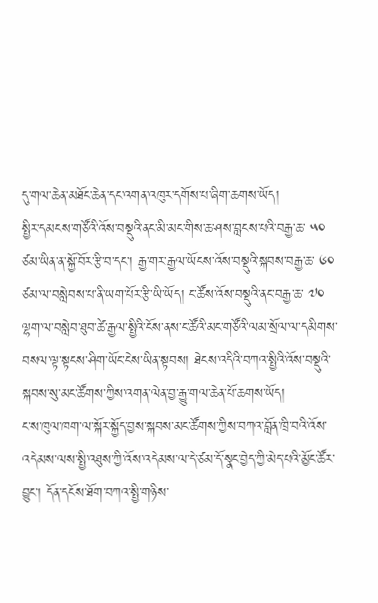དུ་གལ་ཆེན་མཐོང་ཆེན་དང་འགན་འཁུར་དགོས་པ་ཞིག་ཆགས་ཡོད།
སྤྱིར་དམངས་གཙོའི་འོས་བསྡུའི་ནང་མི་མང་གིས་ཆ་ཤས་བླངས་པའི་བརྒྱ་ཆ་ ༥༠ ཙམ་ཡིན་ན་སྐྱོ་བོར་རྩི་བ་དང་། རྒྱ་གར་རྒྱལ་ཡོངས་འོས་བསྡུའི་སྐབས་བརྒྱ་ཆ་ ༦༠ ཙམ་ལ་བསླེབས་པ་ནི་ཡག་པོར་རྩི་ཡི་ཡོད། ང་ཚོས་འོས་བསྡུའི་ནང་བརྒྱ་ཆ་ ༧༠ ལྷག་ལ་བསླེབ་ཐུབ་ཚེ་རྒྱལ་སྤྱིའི་ངོས་ནས་ང་ཚོའི་མང་གཙོའི་ལམ་སྲོལ་ལ་དམིགས་བསལ་ལྟ་སྟངས་ཤིག་ཡོང་ངེས་ཡིན་སྟབས། ཐེངས་འདིའི་བཀའ་སྤྱིའི་འོས་བསྡུའི་སྐབས་སུ་མང་ཚོགས་ཀྱིས་འགན་ལེན་བྱ་རྒྱུ་གལ་ཆེན་པོ་ཆགས་ཡོད།
ང་ས་ཁུལ་ཁག་ལ་སྐོར་སྐྱོད་བྱས་སྐབས་མང་ཚོགས་ཀྱིས་བཀའ་བློན་ཁྲི་བའི་འོས་འདེམས་ལས་སྤྱི་འཐུས་ཀྱི་འོས་འདེམས་ལ་དེ་ཙམ་དོ་སྣང་བྱེད་ཀྱི་མེད་པའི་མྱོང་ཚོར་བྱུང་། དོན་དངོས་ཐོག་བཀའ་སྤྱི་གཉིས་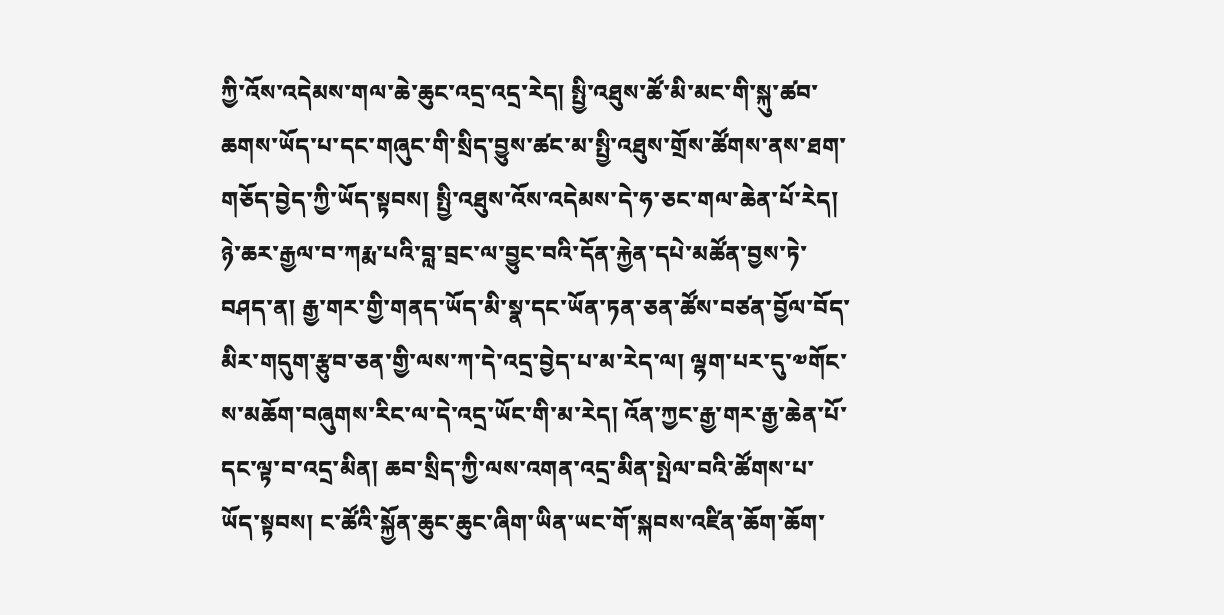ཀྱི་འོས་འདེམས་གལ་ཆེ་ཆུང་འདྲ་འདྲ་རེད། སྤྱི་འཐུས་ཚོ་མི་མང་གི་སྐུ་ཚབ་ཆགས་ཡོད་པ་དང་གཞུང་གི་སྲིད་བྱུས་ཚང་མ་སྤྱི་འཐུས་གྲོས་ཚོགས་ནས་ཐག་གཅོད་བྱེད་ཀྱི་ཡོད་སྟབས། སྤྱི་འཐུས་འོས་འདེམས་དེ་ཧ་ཅང་གལ་ཆེན་པོ་རེད།
ཉེ་ཆར་རྒྱལ་བ་ཀརྨ་པའི་བླ་བྲང་ལ་བྱུང་བའི་དོན་རྐྱེན་དཔེ་མཚོན་བྱས་ཏེ་བཤད་ན། རྒྱ་གར་གྱི་གནད་ཡོད་མི་སྣ་དང་ཡོན་ཏན་ཅན་ཚོས་བཙན་བྱོལ་བོད་མིར་གདུག་རྩུབ་ཅན་གྱི་ལས་ཀ་དེ་འདྲ་བྱེད་པ་མ་རེད་ལ། ལྷག་པར་དུ་༧གོང་ས་མཆོག་བཞུགས་རིང་ལ་དེ་འདྲ་ཡོང་གི་མ་རེད། འོན་ཀྱང་རྒྱ་གར་རྒྱ་ཆེན་པོ་དང་ལྟ་བ་འདྲ་མིན། ཆབ་སྲིད་ཀྱི་ལས་འགན་འདྲ་མིན་སྤེལ་བའི་ཚོགས་པ་ཡོད་སྟབས། ང་ཚོའི་སྐྱོན་ཆུང་ཆུང་ཞིག་ཡིན་ཡང་གོ་སྐབས་འཛིན་ཆོག་ཆོག་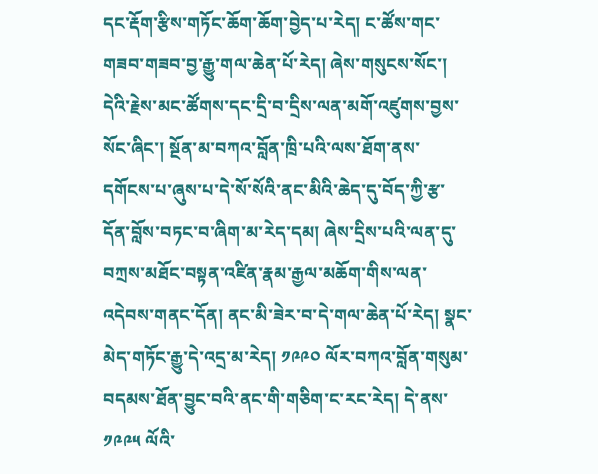དང་རྡོག་རྩིས་གཏོང་ཆོག་ཆོག་བྱེད་པ་རེད། ང་ཚོས་གང་གཟབ་གཟབ་བྱ་རྒྱུ་གལ་ཆེན་པོ་རེད། ཞེས་གསུངས་སོང་།
དེའི་རྗེས་མང་ཚོགས་དང་དྲི་བ་དྲིས་ལན་མགོ་འཛུགས་བྱས་སོང་ཞིང་། སྔོན་མ་བཀའ་བློན་ཁྲི་པའི་ལས་ཐོག་ནས་དགོངས་པ་ཞུས་པ་དེ་སོ་སོའི་ནང་མིའི་ཆེད་དུ་བོད་ཀྱི་རྩ་དོན་བློས་བཏང་བ་ཞིག་མ་རེད་དམ། ཞེས་དྲིས་པའི་ལན་དུ་བཀྲས་མཐོང་བསྟན་འཛིན་རྣམ་རྒྱལ་མཆོག་གིས་ལན་འདེབས་གནང་དོན། ནང་མི་ཟེར་བ་དེ་གལ་ཆེན་པོ་རེད། སྣང་མེད་གཏོང་རྒྱུ་དེ་འདྲ་མ་རེད། ༡༩༩༠ ལོར་བཀའ་བློན་གསུམ་བདམས་ཐོན་བྱུང་བའི་ནང་གི་གཅིག་ང་རང་རེད། དེ་ནས་ ༡༩༩༥ ལོའི་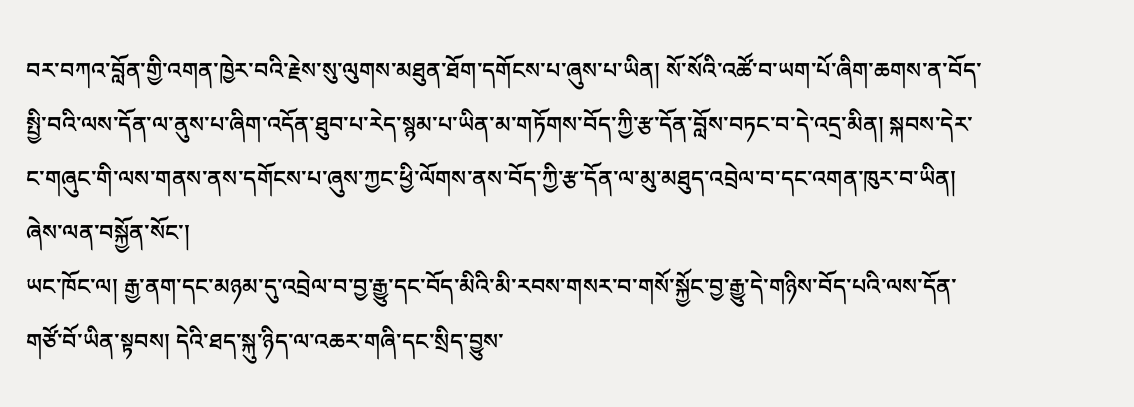བར་བཀའ་བློན་གྱི་འགན་ཁྱེར་བའི་རྗེས་སུ་ལུགས་མཐུན་ཐོག་དགོངས་པ་ཞུས་པ་ཡིན། སོ་སོའི་འཚོ་བ་ཡག་པོ་ཞིག་ཆགས་ན་བོད་སྤྱི་བའི་ལས་དོན་ལ་ནུས་པ་ཞིག་འདོན་ཐུབ་པ་རེད་སྙམ་པ་ཡིན་མ་གཏོགས་བོད་ཀྱི་རྩ་དོན་བློས་བཏང་བ་དེ་འདྲ་མིན། སྐབས་དེར་ང་གཞུང་གི་ལས་གནས་ནས་དགོངས་པ་ཞུས་ཀྱང་ཕྱི་ལོགས་ནས་བོད་ཀྱི་རྩ་དོན་ལ་མུ་མཐུད་འབྲེལ་བ་དང་འགན་ཁུར་བ་ཡིན། ཞེས་ལན་བསྐྱོན་སོང་།
ཡང་ཁོང་ལ། རྒྱ་ནག་དང་མཉམ་དུ་འབྲེལ་བ་བྱ་རྒྱུ་དང་བོད་མིའི་མི་རབས་གསར་བ་གསོ་སྐྱོང་བྱ་རྒྱུ་དེ་གཉིས་བོད་པའི་ལས་དོན་གཙོ་བོ་ཡིན་སྟབས། དེའི་ཐད་སྐུ་ཉིད་ལ་འཆར་གཞི་དང་སྲིད་བྱུས་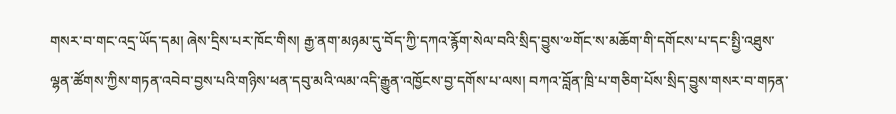གསར་བ་གང་འདྲ་ཡོད་དམ། ཞེས་དྲིས་པར་ཁོང་གིས། རྒྱ་ནག་མཉམ་དུ་བོད་ཀྱི་དཀའ་རྙོག་སེལ་བའི་སྲིད་བྱུས་༧གོང་ས་མཆོག་གི་དགོངས་པ་དང་སྤྱི་འཐུས་ལྷན་ཚོགས་ཀྱིས་གཏན་འབེབ་བྱས་པའི་གཉིས་ཕན་དབུ་མའི་ལམ་འདི་རྒྱུན་འཁྱོངས་བྱ་དགོས་པ་ལས། བཀའ་བློན་ཁྲི་པ་གཅིག་པོས་སྲིད་བྱུས་གསར་བ་གཏན་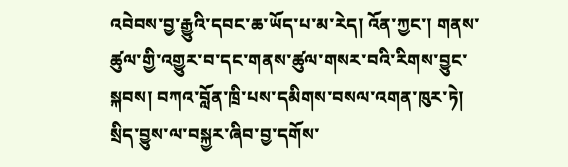འབེབས་བྱ་རྒྱུའི་དབང་ཆ་ཡོད་པ་མ་རེད། འོན་ཀྱང་། གནས་ཚུལ་གྱི་འགྱུར་བ་དང་གནས་ཚུལ་གསར་བའི་རིགས་བྱུང་སྐབས། བཀའ་བློན་ཁྲི་པས་དམིགས་བསལ་འགན་ཁུར་ཏེ། སྲིད་བྱུས་ལ་བསྐྱར་ཞིབ་བྱ་དགོས་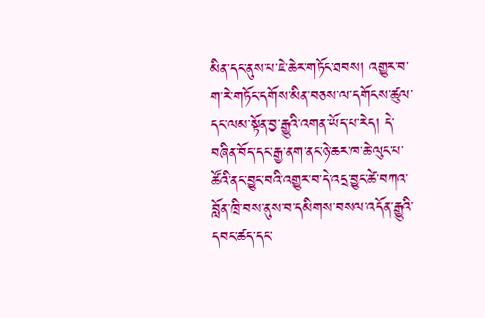མིན་དང་ནུས་པ་ཇེ་ཆེར་གཏོང་ཐབས། འགྱུར་བ་ག་རེ་གཏོང་དགོས་མིན་བཅས་ལ་དགོངས་ཚུལ་དང་ལམ་སྟོན་བྱ་རྒྱུའི་འགན་ཡོད་པ་རེད། དེ་བཞིན་བོད་དང་རྒྱ་ནག་ནང་ཉེ་ཆར་ཁ་ཆེ་ལུང་པ་ཚོའི་ནང་བྱུང་བའི་འགྱུར་བ་དེ་འདྲ་བྱུང་ཚེ་བཀའ་བློན་ཁྲི་བས་ནུས་བ་དམིགས་བསལ་འདོན་རྒྱུའི་དབང་ཚད་དང་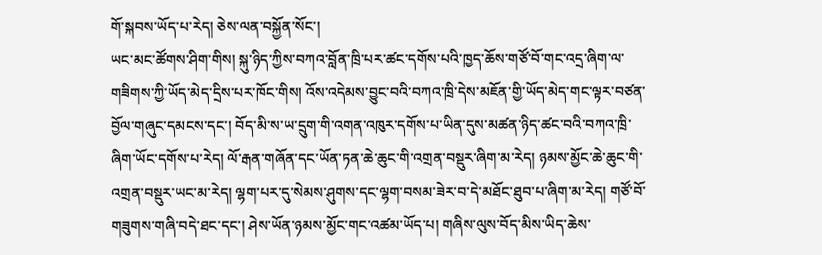གོ་སྐབས་ཡོད་པ་རེད། ཅེས་ལན་བསྐྱོན་སོང་།
ཡང་མང་ཚོགས་ཤིག་གིས། སྐུ་ཉིད་ཀྱིས་བཀའ་བློན་ཁྲི་པར་ཚང་དགོས་པའི་ཁྱད་ཆོས་གཙོ་བོ་གང་འདྲ་ཞིག་ལ་གཟིགས་ཀྱི་ཡོད་མེད་དྲིས་པར་ཁོང་གིས། འོས་འདེམས་བྱུང་བའི་བཀའ་ཁྲི་དེས་མཇོན་གྱི་ཡོད་མེད་གང་ལྟར་བཙན་བྱོལ་གཞུང་དམངས་དང་། བོད་མི་ས་ཡ་དྲུག་གི་འགན་འཁུར་དགོས་པ་ཡིན་དུས་མཚན་ཉིད་ཚང་བའི་བཀའ་ཁྲི་ཞིག་ཡོང་དགོས་པ་རེད། ལོ་རྒན་གཞོན་དང་ཡོན་ཏན་ཆེ་ཆུང་གི་འགྲན་བསྡུར་ཞིག་མ་རེད། ཉམས་མྱོང་ཆེ་ཆུང་གི་འགྲན་བསྡུར་ཡང་མ་རེད། ལྷག་པར་དུ་སེམས་ཤུགས་དང་ལྷག་བསམ་ཟེར་བ་དེ་མཐོང་ཐུབ་པ་ཞིག་མ་རེད། གཙོ་བོ་གཟུགས་གཞི་བདེ་ཐང་དང་། ཤེས་ཡོན་ཉམས་མྱོང་གང་འཚམ་ཡོད་པ། གཞིས་ལུས་བོད་མིས་ཡིད་ཆེས་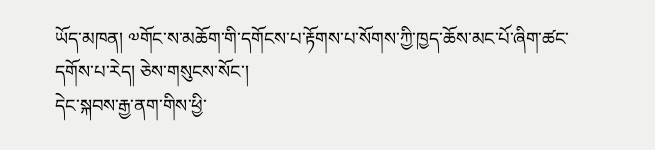ཡོད་མཁན། ༧གོང་ས་མཆོག་གི་དགོངས་པ་རྟོགས་པ་སོགས་ཀྱི་ཁྱད་ཆོས་མང་པོ་ཞིག་ཚང་དགོས་པ་རེད། ཅེས་གསུངས་སོང་།
དེང་སྐབས་རྒྱ་ནག་གིས་ཕྱི་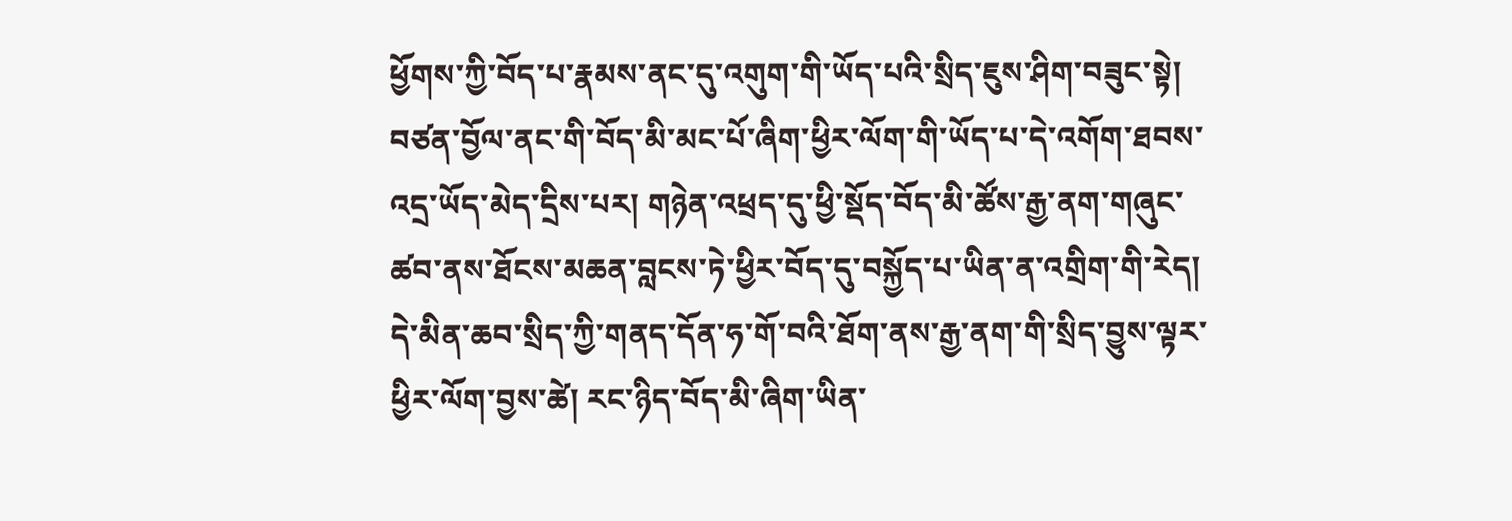ཕྱོགས་ཀྱི་བོད་པ་རྣམས་ནང་དུ་འགུག་གི་ཡོད་པའི་སྲིད་ཇུས་ཤིག་བཟུང་སྟེ། བཙན་བྱོལ་ནང་གི་བོད་མི་མང་པོ་ཞིག་ཕྱིར་ལོག་གི་ཡོད་པ་དེ་འགོག་ཐབས་འདྲ་ཡོད་མེད་དྲིས་པར། གཉེན་འཕྲད་དུ་ཕྱི་སྡོད་བོད་མི་ཚོས་རྒྱ་ནག་གཞུང་ཚབ་ནས་ཐོངས་མཆན་བླངས་ཏེ་ཕྱིར་བོད་དུ་བསྐྱོད་པ་ཡིན་ན་འགྲིག་གི་རེད། དེ་མིན་ཆབ་སྲིད་ཀྱི་གནད་དོན་ཧ་གོ་བའི་ཐོག་ནས་རྒྱ་ནག་གི་སྲིད་བྱུས་ལྟར་ཕྱིར་ལོག་བྱས་ཚེ། རང་ཉིད་བོད་མི་ཞིག་ཡིན་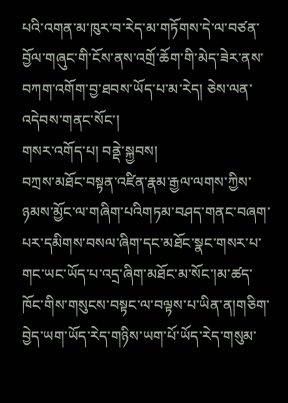པའི་འགན་མ་ཁུར་བ་རེད་མ་གཏོགས་དེ་ལ་བཙན་བྱོལ་གཞུང་གི་ངོས་ནས་འགྲོ་ཆོག་གི་མེད་ཟེར་ནས་བཀག་འགོག་བྱ་ཐབས་ཡོད་པ་མ་རེད། ཅེས་ལན་འདེབས་གནང་སོང་།
གསར་འགོད་པ། བནྡེ་སྐྱབས།
བཀྲས་མཐོང་བསྟན་འཛིན་རྣམ་རྒྱལ་ལགས་ཀྱིས་ཉམས་མྱོང་ལ་གཞིག་པའིགཏམ་བཤད་གནང་བཞག་པར་དམིགས་བསལ་ཞིག་དང་མཐོང་སྣང་གསར་པ་གང་ཡང་ཡོད་པ་འདྲ་ཞིག་མཐོང་མ་སོང་།མ་ཚད་ཁོང་གིས་གསུངས་བསྟང་ལ་བལྟས་པ་ཡིན་ན།གཅིག་བྱེད་ཡག་ཡོད་རེད་གཉིས་ཡག་པོ་ཡོད་རེད་གསུམ་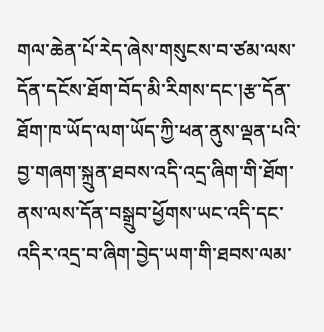གལ་ཆེན་པོ་རེད་ཞེས་གསུངས་བ་ཙམ་ལས་དོན་དངོས་ཐོག་བོད་མི་རིགས་དང་།རྩ་དོན་ཐོག་ཁ་ཡོད་ལག་ཡོད་ཀྱི་ཕན་ནུས་ལྡན་པའི་བྱ་གཞག་སྐྲུན་ཐབས་འདི་འདྲ་ཞིག་གི་ཐོག་ནས་ལས་དོན་བསྒྲུབ་ཕྱོགས་ཡང་འདི་དང་འདིར་འདྲ་བ་ཞིག་བྱེད་ཡག་གི་ཐབས་ལམ་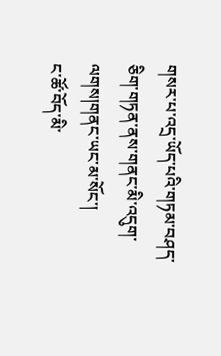གསར་པ་འདྲ་ཡོད་པའི་གཏམ་བཤད་ཅིག་གཏན་ནས་གནང་མི་འདུག་ལགས།གནང་ཡང་མ་སོང་།
ང་ཚོ་བོད་མི་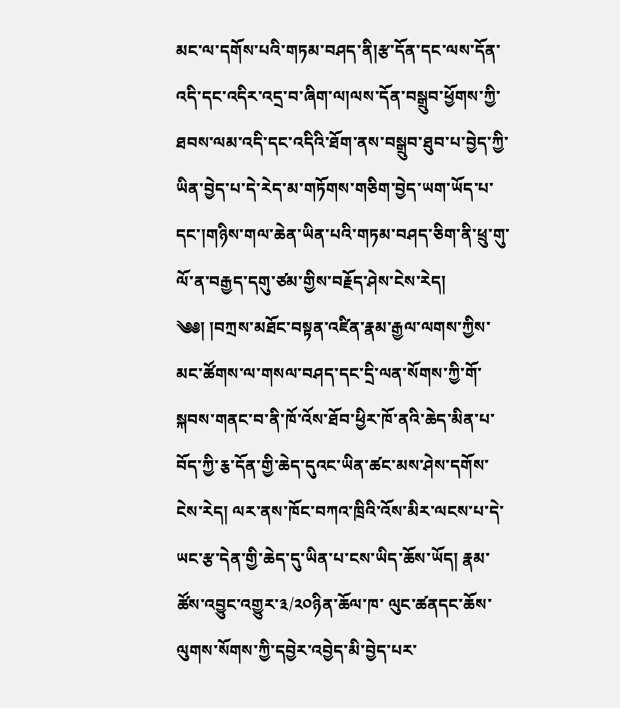མང་ལ་དགོས་པའི་གཏམ་བཤད་ནི།རྩ་དོན་དང་ལས་དོན་འདི་དང་འདིར་འདྲ་བ་ཞིག་ལ།ལས་དོན་བསྒྲུབ་ཕྱོགས་ཀྱི་ཐབས་ལམ་འདི་དང་འདིའི་ཐོག་ནས་བསྒྲུབ་ཐུབ་པ་བྱེད་ཀྱི་ཡིན་བྱེད་པ་དེ་རེད་མ་གཏོགས་གཅིག་བྱེད་ཡག་ཡོད་པ་དང་།གཉིས་གལ་ཆེན་ཡིན་པའི་གཏམ་བཤད་ཅིག་ནི་ཕྲུ་གུ་ལོ་ན་བརྒྱད་དགུ་ཙམ་གྱིས་བརྗོད་ཤེས་ངེས་རེད།
༄༅། །བཀྲས་མཐོང་བསྟན་འཛིན་རྣམ་རྒྱལ་ལགས་ཀྱིས་མང་ཚོགས་ལ་གསལ་བཤད་དང་དྲི་ལན་སོགས་ཀྱི་གོ་སྐབས་གནང་བ་ནི་ཁོ་འོས་ཐོབ་ཕྱིར་ཁོ་ནའི་ཆེད་མིན་པ་བོད་ཀྱི་རྕ་དོན་གྱི་ཆེད་དུའང་ཡིན་ཚང་མས་ཤེས་དགོས་ངེས་རེད། ལར་ནས་ཁོང་བཀའ་ཁྲིའི་འོས་མིར་ལངས་པ་དེ་ཡང་རྩ་དེན་གྱི་ཆེད་དུ་ཡིན་པ་ངས་ཡིད་ཆོས་ཡོད། རྣམ་ཚོས་འབྱུང་འགྱུར་༣/༢༠ཉིན་ཆོལ་ཁ་ ལུང་ཚནདང་ཆོས་ལུགས་སོགས་ཀྱི་དབྱེར་འབྱེད་མི་བྱེད་པར་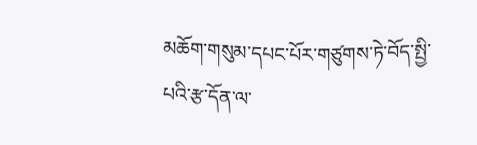མཆོག་གསུམ་དཔང་པོར་གཙུགས་ཏེ་བོད་སྤྱི་པའི་རྩ་དོན་ལ་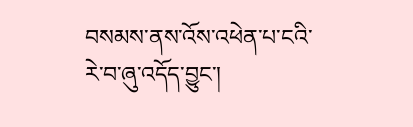བསམས་ནས་འོས་འཕེན་པ་ངའི་རེ་བ་ཞུ་འདོད་བྱུང་།